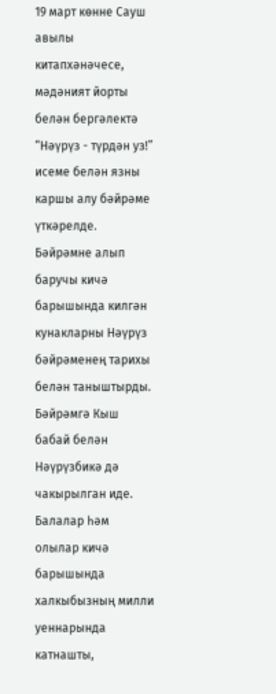19 март көнне Сауш авылы китапхәнәчесе, мәдәният йорты белән бергәлектә “Нәүрүз - түрдән уз!” исеме белән язны каршы алу бәйрәме үткәрелде. Бәйрәмне алып баручы кичә барышында килгән кунакларны Нәүрүз бәйрәменең тарихы белән таныштырды. Бәйрәмгә Кыш бабай белән Нәүрүзбикә дә чакырылган иде. Балалар һәм олылар кичә барышында халкыбызның милли уеннарында катнашты,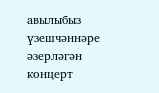авылыбыз үзешчәннәре әзерләгән концерт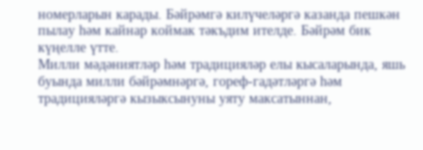номерларын карады. Бәйрәмгә килүчеләргә казанда пешкән пылау һәм кайнар коймак тәкъдим ителде. Бәйрәм бик күңелле үтте.
Милли мәдәниятләр һәм традицияләр елы кысаларында, яшь буында милли бәйрәмнәргә, гореф-гадәтләргә һәм традицияләргә кызыксынуны уяту максатыннан,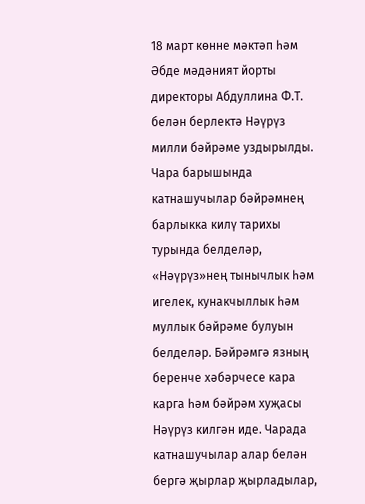18 март көнне мәктәп һәм Әбде мәдәният йорты директоры Абдуллина Ф.Т. белән берлектә Нәүрүз милли бәйрәме уздырылды. Чара барышында катнашучылар бәйрәмнең барлыкка килү тарихы турында белделәр, «Нәүрүз»нең тынычлык һәм игелек, кунакчыллык һәм муллык бәйрәме булуын белделәр. Бәйрәмгә язның беренче хәбәрчесе кара карга һәм бәйрәм хуҗасы Нәүрүз килгән иде. Чарада катнашучылар алар белән бергә җырлар җырладылар,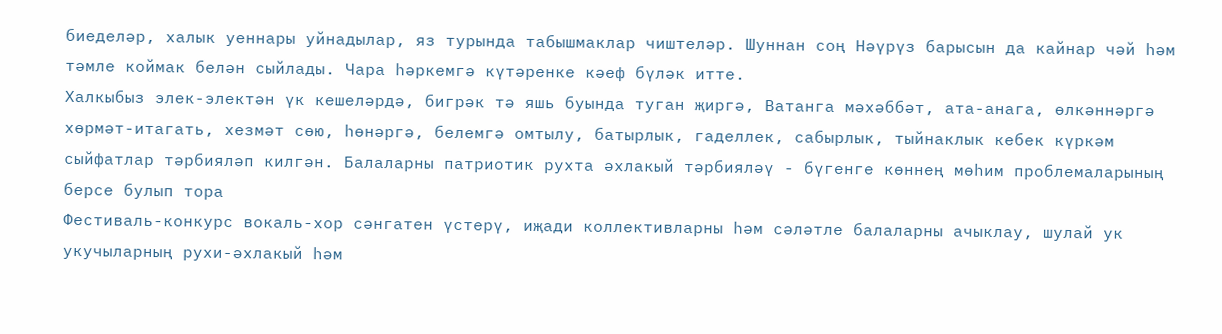биеделәр, халык уеннары уйнадылар, яз турында табышмаклар чиштеләр. Шуннан соң Нәүрүз барысын да кайнар чәй һәм тәмле коймак белән сыйлады. Чара һәркемгә күтәренке кәеф бүләк итте.
Халкыбыз элек-электән үк кешеләрдә, бигрәк тә яшь буында туган җиргә, Ватанга мәхәббәт, ата-анага, өлкәннәргә хөрмәт-итагать, хезмәт сөю, һөнәргә, белемгә омтылу, батырлык, гаделлек, сабырлык, тыйнаклык кебек күркәм сыйфатлар тәрбияләп килгән. Балаларны патриотик рухта әхлакый тәрбияләү - бүгенге көннең мөһим проблемаларының берсе булып тора
Фестиваль-конкурс вокаль-хор сәнгатен үстерү, иҗади коллективларны һәм сәләтле балаларны ачыклау, шулай ук укучыларның рухи-әхлакый һәм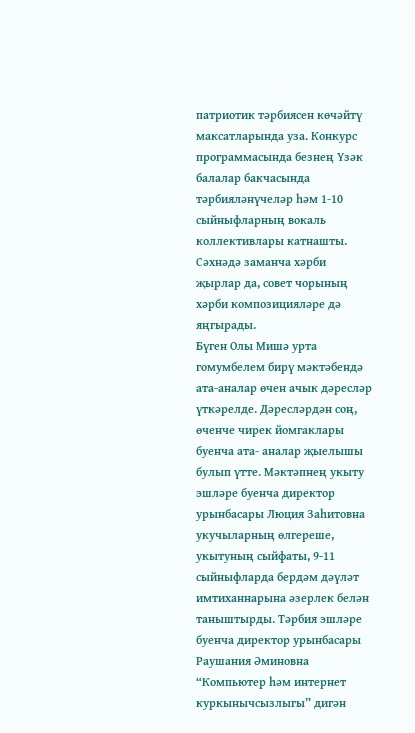патриотик тәрбиясен көчәйтү максатларында уза. Конкурс программасында безнең Үзәк балалар бакчасында тәрбияләнүчеләр һәм 1-10 сыйныфларның вокаль коллективлары катнашты. Сәхнәдә заманча хәрби җырлар да, совет чорының хәрби композицияләре дә яңгырады.
Бүген Олы Мишә урта гомумбелем бирү мәктәбендә ата-аналар өчен ачык дәресләр үткәрелде. Дәресләрдән соң, өченче чирек йомгаклары буенча ата- аналар җыелышы булып үтте. Мәктәпнең укыту эшләре буенча директор урынбасары Люция Заһитовна укучыларның өлгереше, укытуның сыйфаты, 9-11 сыйныфларда бердәм дәүләт имтиханнарына әзерлек белән таныштырды. Тәрбия эшләре буенча директор урынбасары Раушания Әминовна “Компьютер һәм интернет куркынычсызлыгы” дигән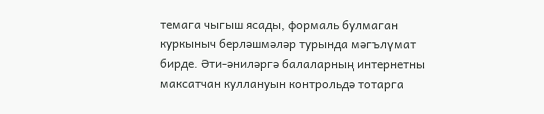темага чыгыш ясады, формаль булмаган куркыныч берләшмәләр турында мәгълүмат бирде. Әти-әниләргә балаларның интернетны максатчан куллануын контрольдә тотарга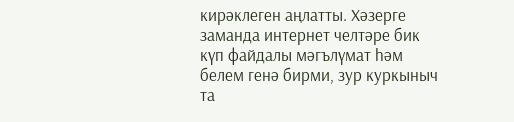кирәклеген аңлатты. Хәзерге заманда интернет челтәре бик күп файдалы мәгълүмат һәм белем генә бирми, зур куркыныч та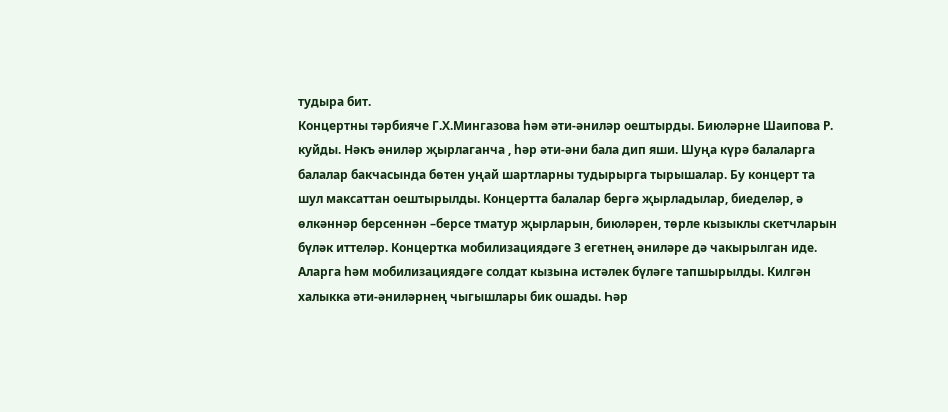тудыра бит.
Концертны тәрбияче Г.Х.Мингазова һәм әти-әниләр оештырды. Биюләрне Шаипова Р. куйды. Нәкъ әниләр җырлаганча , һәр әти-әни бала дип яши. Шуңа күрә балаларга балалар бакчасында бөтен уңай шартларны тудырырга тырышалар. Бу концерт та шул максаттан оештырылды. Концертта балалар бергә җырладылар, биеделәр, ә өлкәннәр берсеннән –берсе тматур җырларын, биюләрен, төрле кызыклы скетчларын бүләк иттеләр. Концертка мобилизациядәге 3 егетнең әниләре дә чакырылган иде. Аларга һәм мобилизациядәге солдат кызына истәлек бүләге тапшырылды. Килгән халыкка әти-әниләрнең чыгышлары бик ошады. Һәр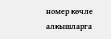номер көчле алкышларга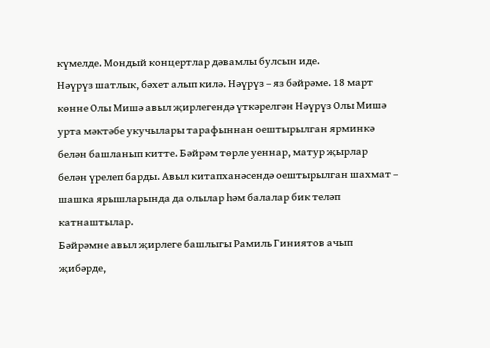күмелде. Мондый концертлар дәвамлы булсын иде.
Нәүрүз шатлык, бәхет алып килә. Нәүрүз – яз бәйрәме. 18 март көнне Олы Мишә авыл җирлегендә үткәрелгән Нәүрүз Олы Мишә урта мәктәбе укучылары тарафыннан оештырылган ярминкә белән башланып китте. Бәйрәм төрле уеннар, матур җырлар белән үрелеп барды. Авыл китапханәсендә оештырылган шахмат – шашка ярышларында да олылар һәм балалар бик теләп катнаштылар.
Бәйрәмне авыл җирлеге башлыгы Рамиль Гиниятов ачып җибәрде,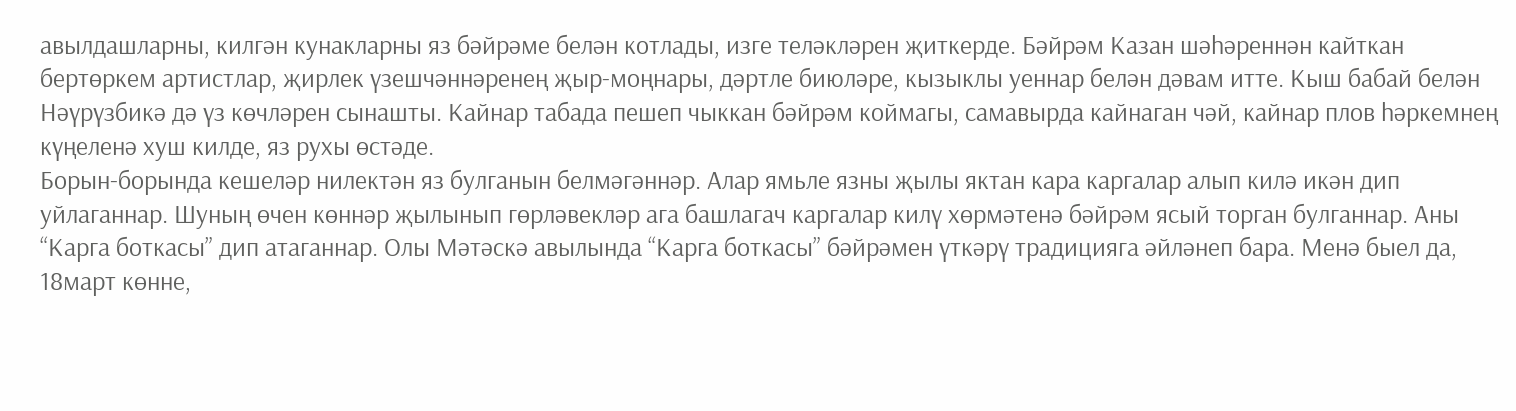авылдашларны, килгән кунакларны яз бәйрәме белән котлады, изге теләкләрен җиткерде. Бәйрәм Казан шәһәреннән кайткан бертөркем артистлар, җирлек үзешчәннәренең җыр-моңнары, дәртле биюләре, кызыклы уеннар белән дәвам итте. Кыш бабай белән Нәүрүзбикә дә үз көчләрен сынашты. Кайнар табада пешеп чыккан бәйрәм коймагы, самавырда кайнаган чәй, кайнар плов һәркемнең күңеленә хуш килде, яз рухы өстәде.
Борын-борында кешеләр нилектән яз булганын белмәгәннәр. Алар ямьле язны җылы яктан кара каргалар алып килә икән дип уйлаганнар. Шуның өчен көннәр җылынып гөрләвекләр ага башлагач каргалар килү хөрмәтенә бәйрәм ясый торган булганнар. Аны “Карга боткасы” дип атаганнар. Олы Мәтәскә авылында “Карга боткасы” бәйрәмен үткәрү традицияга әйләнеп бара. Менә быел да, 18март көнне,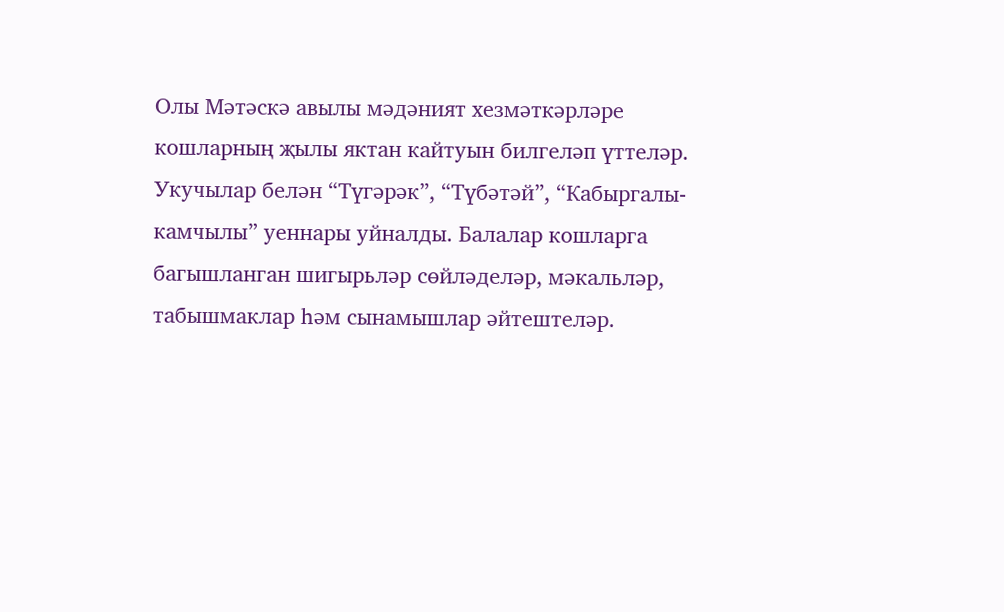Олы Мәтәскә авылы мәдәният хезмәткәрләре кошларның җылы яктан кайтуын билгеләп үттеләр. Укучылар белән “Түгәрәк”, “Түбәтәй”, “Кабыргалы-камчылы” уеннары уйналды. Балалар кошларга багышланган шигырьләр сөйләделәр, мәкальләр, табышмаклар һәм сынамышлар әйтештеләр.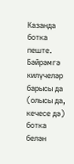Казанда ботка пеште. Бәйрәмгә килүчеләр барысы да (олысы да, кечесе дә) ботка белән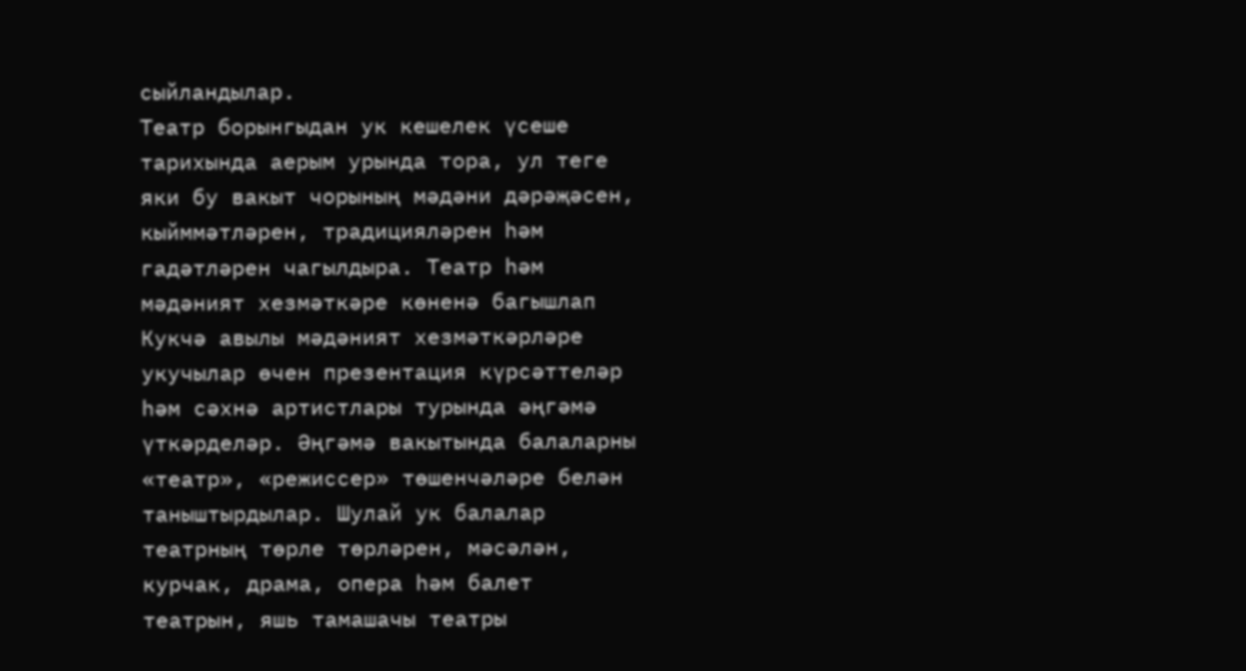сыйландылар.
Театр борынгыдан ук кешелек үсеше тарихында аерым урында тора, ул теге яки бу вакыт чорының мәдәни дәрәҗәсен, кыйммәтләрен, традицияләрен һәм гадәтләрен чагылдыра. Театр һәм мәдәният хезмәткәре көненә багышлап Кукчә авылы мәдәният хезмәткәрләре укучылар өчен презентация күрсәттеләр һәм сәхнә артистлары турында әңгәмә үткәрделәр. Әңгәмә вакытында балаларны «театр», «режиссер» төшенчәләре белән таныштырдылар. Шулай ук балалар театрның төрле төрләрен, мәсәлән, курчак, драма, опера һәм балет театрын, яшь тамашачы театры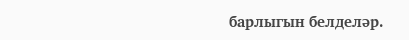барлыгын белделәр.